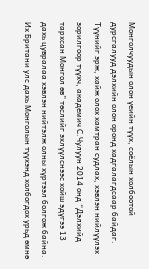Монголчуудын олон үеийн түүх, соёлын холбоотой дурсгалууд дэлхийн олон оронд хадгалагдсаар байдаг. Түүнийг эрж, хайж олох хамтран судлах, хэвлэн нийлүүлэх зорилгоор түүхч, академич С.Чулуун 2014 онд “Дэлхийд тархсан Монгол өв” төслийг эхлүүлснээс хойш эдүгээ 13 дахь цувралаа хэвлэн нийтэлж олны хүртээл болгож байна.
Их Британи улс дахь Монголын түүхэнд холбогдох урьд өмнө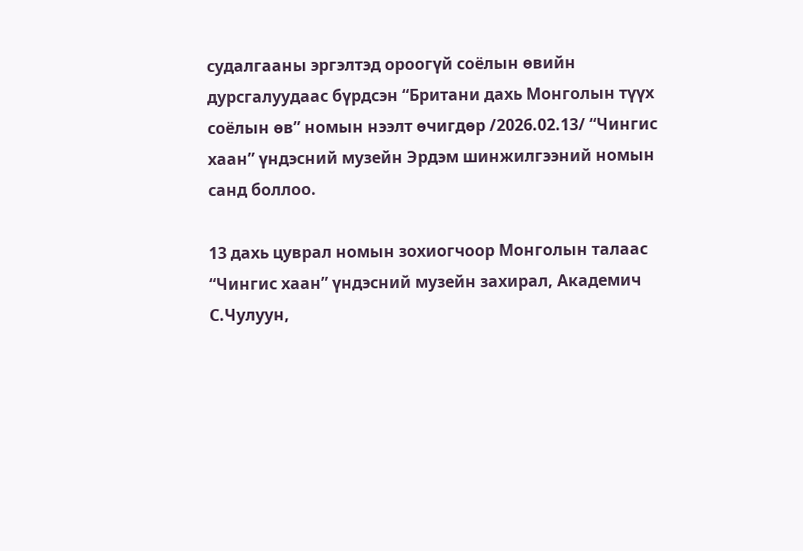судалгааны эргэлтэд ороогүй соёлын өвийн дурсгалуудаас бүрдсэн “Британи дахь Монголын түүх соёлын өв” номын нээлт өчигдөр /2026.02.13/ “Чингис хаан” үндэсний музейн Эрдэм шинжилгээний номын санд боллоо.

13 дахь цуврал номын зохиогчоор Монголын талаас “Чингис хаан” үндэсний музейн захирал, Академич С.Чулуун,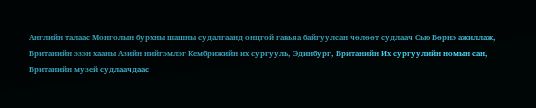Английн талаас Монголын бурхны шашны судалгаанд онцгой гавьяа байгуулсан чөлөөт судлаач Сью Бөрнэ ажиллаж, Британийн эзэн хааны Азийн нийгэмлэг Кембрижийн их сургууль, Эдинбург, Британийн Их сургуулийн номын сан, Британийн музей судлаачдаас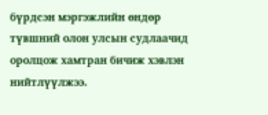бүрдсэн мэргэжлийн өндөр түвшний олон улсын судлаачид оролцож хамтран бичиж хэвлэн нийтлүүлжээ.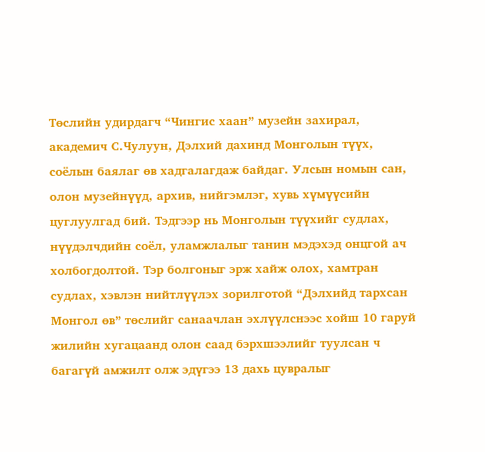Төслийн удирдагч “Чингис хаан” музейн захирал, академич С.Чулуун, Дэлхий дахинд Монголын түүх, соёлын баялаг өв хадгалагдаж байдаг. Улсын номын сан, олон музейнүүд, архив, нийгэмлэг, хувь хүмүүсийн цуглуулгад бий. Тэдгээр нь Монголын түүхийг судлах, нүүдэлчдийн соёл, уламжлалыг танин мэдэхэд онцгой ач холбогдолтой. Тэр болгоныг эрж хайж олох, хамтран судлах, хэвлэн нийтлүүлэх зорилготой “Дэлхийд тархсан Монгол өв” төслийг санаачлан эхлүүлснээс хойш 10 гаруй жилийн хугацаанд олон саад бэрхшээлийг туулсан ч багагүй амжилт олж эдүгээ 13 дахь цувралыг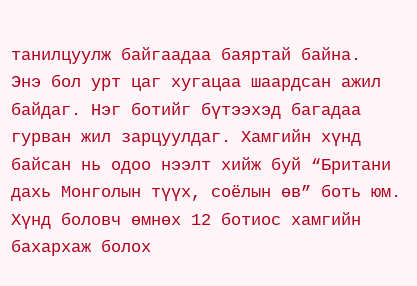танилцуулж байгаадаа баяртай байна.
Энэ бол урт цаг хугацаа шаардсан ажил байдаг. Нэг ботийг бүтээхэд багадаа гурван жил зарцуулдаг. Хамгийн хүнд байсан нь одоо нээлт хийж буй “Британи дахь Монголын түүх, соёлын өв” боть юм. Хүнд боловч өмнөх 12 ботиос хамгийн бахархаж болох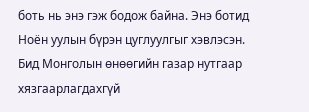боть нь энэ гэж бодож байна. Энэ ботид Ноён уулын бүрэн цуглуулгыг хэвлэсэн.
Бид Монголын өнөөгийн газар нутгаар хязгаарлагдахгүй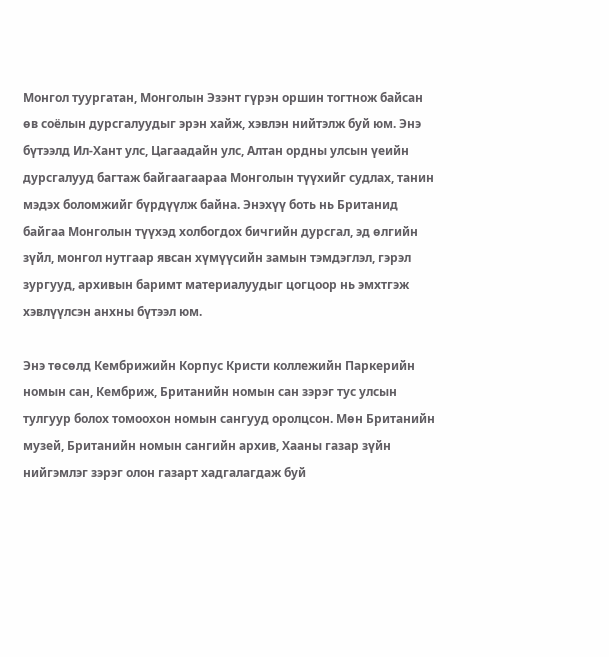Монгол туургатан, Монголын Эзэнт гүрэн оршин тогтнож байсан өв соёлын дурсгалуудыг эрэн хайж, хэвлэн нийтэлж буй юм. Энэ бүтээлд Ил-Хант улс, Цагаадайн улс, Алтан ордны улсын үеийн дурсгалууд багтаж байгаагаараа Монголын түүхийг судлах, танин мэдэх боломжийг бүрдүүлж байна. Энэхүү боть нь Британид байгаа Монголын түүхэд холбогдох бичгийн дурсгал, эд өлгийн зүйл, монгол нутгаар явсан хүмүүсийн замын тэмдэглэл, гэрэл зургууд, архивын баримт материалуудыг цогцоор нь эмхтгэж хэвлүүлсэн анхны бүтээл юм.

Энэ төсөлд Кембрижийн Корпус Кристи коллежийн Паркерийн номын сан, Кембриж, Британийн номын сан зэрэг тус улсын тулгуур болох томоохон номын сангууд оролцсон. Мөн Британийн музей, Британийн номын сангийн архив, Хааны газар зүйн нийгэмлэг зэрэг олон газарт хадгалагдаж буй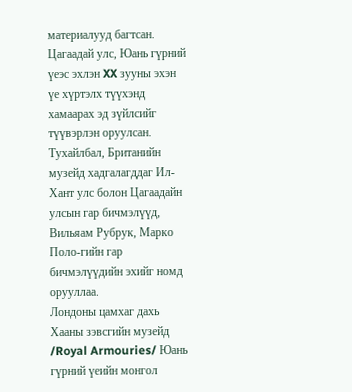материалууд багтсан. Цагаадай улс, Юань гүрний үеэс эхлэн XX зууны эхэн үе хүртэлх түүхэнд хамаарах эд зүйлсийг түүвэрлэн оруулсан. Тухайлбал, Британийн музейд хадгалагддаг Ил-Хант улс болон Цагаадайн улсын гар бичмэлүүд, Вильяам Рубрук, Марко Поло-гийн гар бичмэлүүдийн эхийг номд орууллаа.
Лондоны цамхаг дахь Хааны зэвсгийн музейд /Royal Armouries/ Юань гүрний үеийн монгол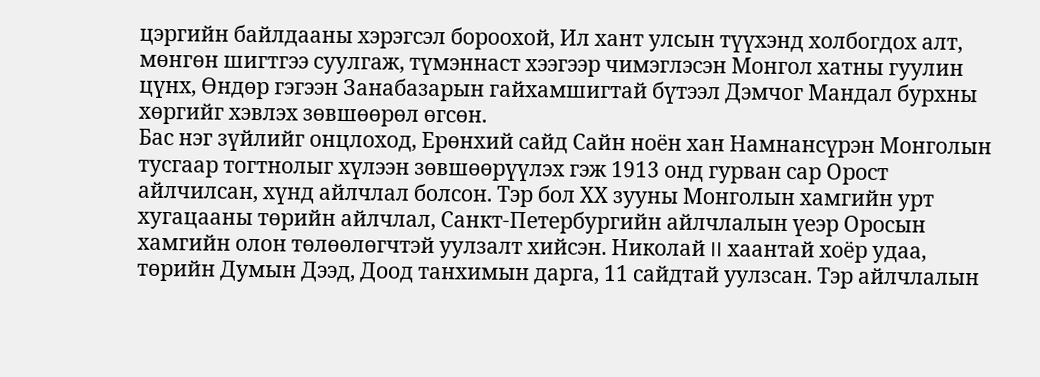цэргийн байлдааны хэрэгсэл бороохой, Ил хант улсын түүхэнд холбогдох алт, мөнгөн шигтгээ суулгаж, түмэннаст хээгээр чимэглэсэн Монгол хатны гуулин цүнх, Өндөр гэгээн Занабазарын гайхамшигтай бүтээл Дэмчог Мандал бурхны хөргийг хэвлэх зөвшөөрөл өгсөн.
Бас нэг зүйлийг онцлоход, Ерөнхий сайд Сайн ноён хан Намнансүрэн Монголын тусгаар тогтнолыг хүлээн зөвшөөрүүлэх гэж 1913 онд гурван сар Орост айлчилсан, хүнд айлчлал болсон. Тэр бол ХХ зууны Монголын хамгийн урт хугацааны төрийн айлчлал, Санкт-Петербургийн айлчлалын үеэр Оросын хамгийн олон төлөөлөгчтэй уулзалт хийсэн. Николай II хаантай хоёр удаа, төрийн Думын Дээд, Доод танхимын дарга, 11 сайдтай уулзсан. Тэр айлчлалын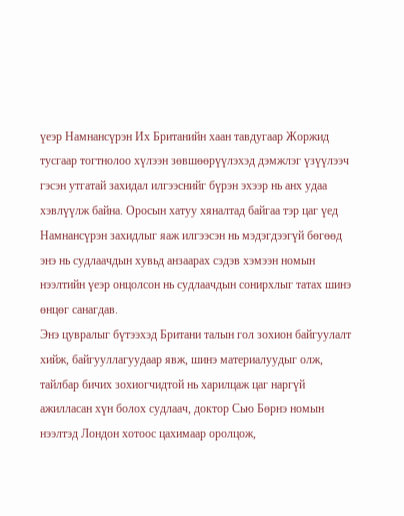үеэр Намнансүрэн Их Британийн хаан тавдугаар Жоржид тусгаар тогтнолоо хүлээн зөвшөөрүүлэхэд дэмжлэг үзүүлээч гэсэн утгатай захидал илгээснийг бүрэн эхээр нь анх удаа хэвлүүлж байна. Оросын хатуу хяналтад байгаа тэр цаг үед Намнансүрэн захидлыг яаж илгээсэн нь мэдэгдээгүй бөгөөд энэ нь судлаачдын хувьд анзаарах сэдэв хэмээн номын нээлтийн үеэр онцолсон нь судлаачдын сонирхлыг татах шинэ өнцөг санагдав.
Энэ цувралыг бүтээхэд Британи талын гол зохион байгуулалт хийж, байгууллагуудаар явж, шинэ материалуудыг олж, тайлбар бичих зохиогчидтой нь харилцаж цаг наргүй ажилласан хүн болох судлаач, доктор Сью Бөрнэ номын нээлтэд Лондон хотоос цахимаар оролцож,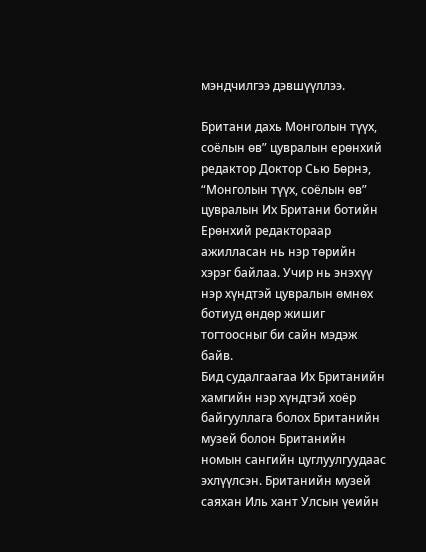мэндчилгээ дэвшүүллээ.

Британи дахь Монголын түүх, соёлын өв” цувралын ерөнхий редактор Доктор Сью Бөрнэ, “Монголын түүх, соёлын өв” цувралын Их Британи ботийн Ерөнхий редактораар ажилласан нь нэр төрийн хэрэг байлаа. Учир нь энэхүү нэр хүндтэй цувралын өмнөх ботиуд өндөр жишиг тогтоосныг би сайн мэдэж байв.
Бид судалгаагаа Их Британийн хамгийн нэр хүндтэй хоёр байгууллага болох Британийн музей болон Британийн номын сангийн цуглуулгуудаас эхлүүлсэн. Британийн музей саяхан Иль хант Улсын үеийн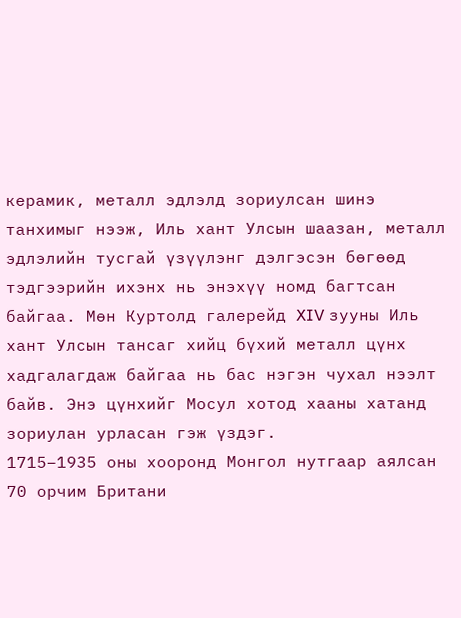керамик, металл эдлэлд зориулсан шинэ танхимыг нээж, Иль хант Улсын шаазан, металл эдлэлийн тусгай үзүүлэнг дэлгэсэн бөгөөд тэдгээрийн ихэнх нь энэхүү номд багтсан байгаа. Мөн Куртолд галерейд XIV зууны Иль хант Улсын тансаг хийц бүхий металл цүнх хадгалагдаж байгаа нь бас нэгэн чухал нээлт байв. Энэ цүнхийг Мосул хотод хааны хатанд зориулан урласан гэж үздэг.
1715–1935 оны хооронд Монгол нутгаар аялсан 70 орчим Британи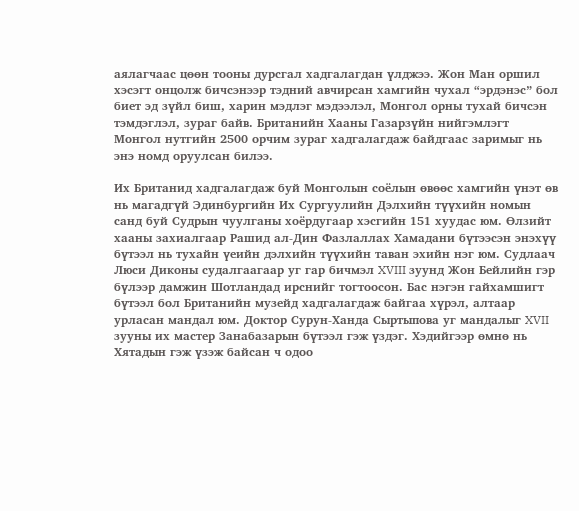аялагчаас цөөн тооны дурсгал хадгалагдан үлджээ. Жон Ман оршил хэсэгт онцолж бичсэнээр тэдний авчирсан хамгийн чухал “эрдэнэс” бол биет эд зүйл биш, харин мэдлэг мэдээлэл, Монгол орны тухай бичсэн тэмдэглэл, зураг байв. Британийн Хааны Газарзүйн нийгэмлэгт Монгол нутгийн 2500 орчим зураг хадгалагдаж байдгаас заримыг нь энэ номд оруулсан билээ.

Их Британид хадгалагдаж буй Монголын соёлын өвөөс хамгийн үнэт өв нь магадгүй Эдинбургийн Их Сургуулийн Дэлхийн түүхийн номын санд буй Судрын чуулганы хоёрдугаар хэсгийн 151 хуудас юм. Өлзийт хааны захиалгаар Рашид ал-Дин Фазлаллах Хамадани бүтээсэн энэхүү бүтээл нь тухайн үеийн дэлхийн түүхийн таван эхийн нэг юм. Судлаач Люси Диконы судалгаагаар уг гар бичмэл XVIII зуунд Жон Бейлийн гэр бүлээр дамжин Шотландад ирснийг тогтоосон. Бас нэгэн гайхамшигт бүтээл бол Британийн музейд хадгалагдаж байгаа хүрэл, алтаар урласан мандал юм. Доктор Сурун-Ханда Сыртыпова уг мандалыг XVII зууны их мастер Занабазарын бүтээл гэж үздэг. Хэдийгээр өмнө нь Хятадын гэж үзэж байсан ч одоо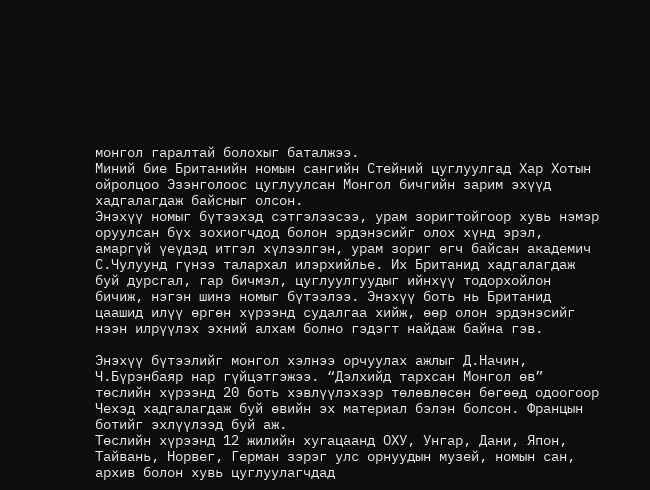монгол гаралтай болохыг баталжээ.
Миний бие Британийн номын сангийн Стейний цуглуулгад Хар Хотын ойролцоо Эзэнголоос цуглуулсан Монгол бичгийн зарим эхүүд хадгалагдаж байсныг олсон.
Энэхүү номыг бүтээхэд сэтгэлээсээ, урам зоригтойгоор хувь нэмэр оруулсан бүх зохиогчдод болон эрдэнэсийг олох хүнд эрэл, амаргүй үеүдэд итгэл хүлээлгэн, урам зориг өгч байсан академич С.Чулуунд гүнээ талархал илэрхийлье. Их Британид хадгалагдаж буй дурсгал, гар бичмэл, цуглуулгуудыг ийнхүү тодорхойлон бичиж, нэгэн шинэ номыг бүтээлээ. Энэхүү боть нь Британид цаашид илүү өргөн хүрээнд судалгаа хийж, өөр олон эрдэнэсийг нээн илрүүлэх эхний алхам болно гэдэгт найдаж байна гэв.

Энэхүү бүтээлийг монгол хэлнээ орчуулах ажлыг Д.Начин, Ч.Бүрэнбаяр нар гүйцэтгэжээ. “Дэлхийд тархсан Монгол өв” төслийн хүрээнд 20 боть хэвлүүлэхээр төлөвлөсөн бөгөөд одоогоор Чехэд хадгалагдаж буй өвийн эх материал бэлэн болсон. Францын ботийг эхлүүлээд буй аж.
Төслийн хүрээнд 12 жилийн хугацаанд ОХУ, Унгар, Дани, Япон, Тайвань, Норвег, Герман зэрэг улс орнуудын музей, номын сан, архив болон хувь цуглуулагчдад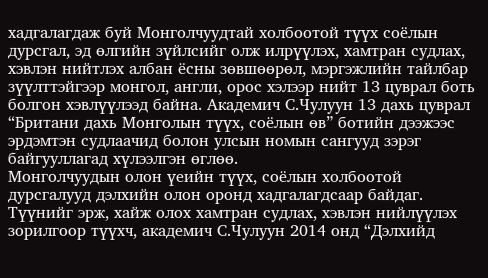хадгалагдаж буй Монголчуудтай холбоотой түүх соёлын дурсгал, эд өлгийн зүйлсийг олж илрүүлэх, хамтран судлах, хэвлэн нийтлэх албан ёсны зөвшөөрөл, мэргэжлийн тайлбар зүүлттэйгээр монгол, англи, орос хэлээр нийт 13 цуврал боть болгон хэвлүүлээд байна. Академич С.Чулуун 13 дахь цуврал “Британи дахь Монголын түүх, соёлын өв” ботийн дээжээс эрдэмтэн судлаачид болон улсын номын сангууд зэрэг байгууллагад хүлээлгэн өглөө.
Монголчуудын олон үеийн түүх, соёлын холбоотой дурсгалууд дэлхийн олон оронд хадгалагдсаар байдаг. Түүнийг эрж, хайж олох хамтран судлах, хэвлэн нийлүүлэх зорилгоор түүхч, академич С.Чулуун 2014 онд “Дэлхийд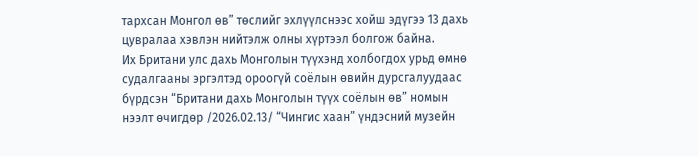тархсан Монгол өв” төслийг эхлүүлснээс хойш эдүгээ 13 дахь цувралаа хэвлэн нийтэлж олны хүртээл болгож байна.
Их Британи улс дахь Монголын түүхэнд холбогдох урьд өмнө судалгааны эргэлтэд ороогүй соёлын өвийн дурсгалуудаас бүрдсэн “Британи дахь Монголын түүх соёлын өв” номын нээлт өчигдөр /2026.02.13/ “Чингис хаан” үндэсний музейн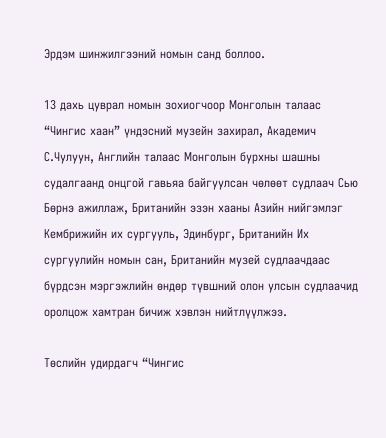Эрдэм шинжилгээний номын санд боллоо.

13 дахь цуврал номын зохиогчоор Монголын талаас “Чингис хаан” үндэсний музейн захирал, Академич С.Чулуун, Английн талаас Монголын бурхны шашны судалгаанд онцгой гавьяа байгуулсан чөлөөт судлаач Сью Бөрнэ ажиллаж, Британийн эзэн хааны Азийн нийгэмлэг Кембрижийн их сургууль, Эдинбург, Британийн Их сургуулийн номын сан, Британийн музей судлаачдаас бүрдсэн мэргэжлийн өндөр түвшний олон улсын судлаачид оролцож хамтран бичиж хэвлэн нийтлүүлжээ.

Төслийн удирдагч “Чингис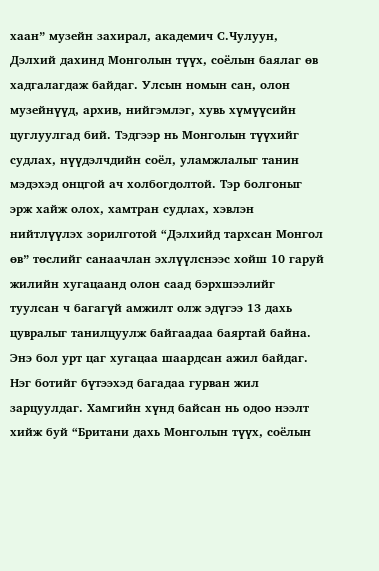хаан” музейн захирал, академич С.Чулуун, Дэлхий дахинд Монголын түүх, соёлын баялаг өв хадгалагдаж байдаг. Улсын номын сан, олон музейнүүд, архив, нийгэмлэг, хувь хүмүүсийн цуглуулгад бий. Тэдгээр нь Монголын түүхийг судлах, нүүдэлчдийн соёл, уламжлалыг танин мэдэхэд онцгой ач холбогдолтой. Тэр болгоныг эрж хайж олох, хамтран судлах, хэвлэн нийтлүүлэх зорилготой “Дэлхийд тархсан Монгол өв” төслийг санаачлан эхлүүлснээс хойш 10 гаруй жилийн хугацаанд олон саад бэрхшээлийг туулсан ч багагүй амжилт олж эдүгээ 13 дахь цувралыг танилцуулж байгаадаа баяртай байна.
Энэ бол урт цаг хугацаа шаардсан ажил байдаг. Нэг ботийг бүтээхэд багадаа гурван жил зарцуулдаг. Хамгийн хүнд байсан нь одоо нээлт хийж буй “Британи дахь Монголын түүх, соёлын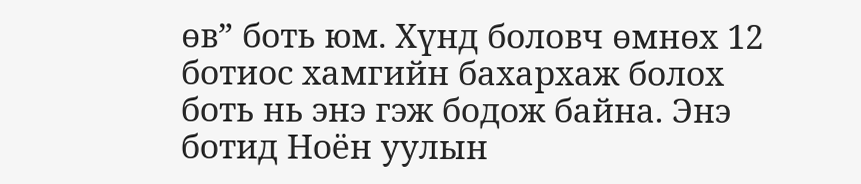өв” боть юм. Хүнд боловч өмнөх 12 ботиос хамгийн бахархаж болох боть нь энэ гэж бодож байна. Энэ ботид Ноён уулын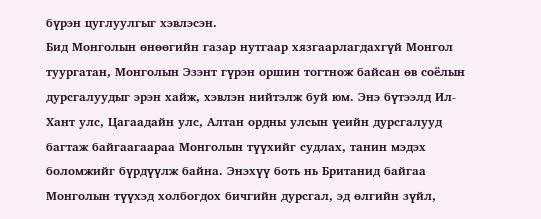бүрэн цуглуулгыг хэвлэсэн.
Бид Монголын өнөөгийн газар нутгаар хязгаарлагдахгүй Монгол туургатан, Монголын Эзэнт гүрэн оршин тогтнож байсан өв соёлын дурсгалуудыг эрэн хайж, хэвлэн нийтэлж буй юм. Энэ бүтээлд Ил-Хант улс, Цагаадайн улс, Алтан ордны улсын үеийн дурсгалууд багтаж байгаагаараа Монголын түүхийг судлах, танин мэдэх боломжийг бүрдүүлж байна. Энэхүү боть нь Британид байгаа Монголын түүхэд холбогдох бичгийн дурсгал, эд өлгийн зүйл,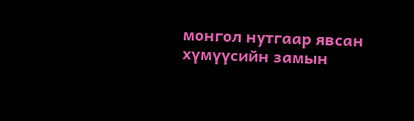монгол нутгаар явсан хүмүүсийн замын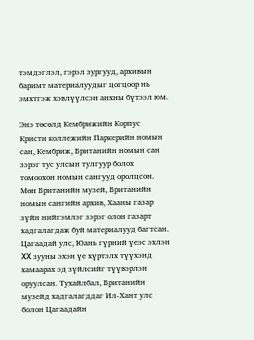тэмдэглэл, гэрэл зургууд, архивын баримт материалуудыг цогцоор нь эмхтгэж хэвлүүлсэн анхны бүтээл юм.

Энэ төсөлд Кембрижийн Корпус Кристи коллежийн Паркерийн номын сан, Кембриж, Британийн номын сан зэрэг тус улсын тулгуур болох томоохон номын сангууд оролцсон. Мөн Британийн музей, Британийн номын сангийн архив, Хааны газар зүйн нийгэмлэг зэрэг олон газарт хадгалагдаж буй материалууд багтсан. Цагаадай улс, Юань гүрний үеэс эхлэн XX зууны эхэн үе хүртэлх түүхэнд хамаарах эд зүйлсийг түүвэрлэн оруулсан. Тухайлбал, Британийн музейд хадгалагддаг Ил-Хант улс болон Цагаадайн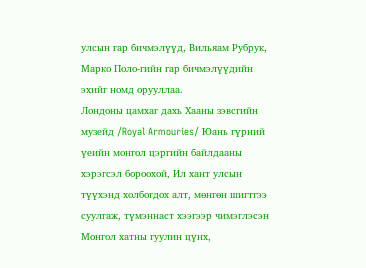улсын гар бичмэлүүд, Вильяам Рубрук, Марко Поло-гийн гар бичмэлүүдийн эхийг номд орууллаа.
Лондоны цамхаг дахь Хааны зэвсгийн музейд /Royal Armouries/ Юань гүрний үеийн монгол цэргийн байлдааны хэрэгсэл бороохой, Ил хант улсын түүхэнд холбогдох алт, мөнгөн шигтгээ суулгаж, түмэннаст хээгээр чимэглэсэн Монгол хатны гуулин цүнх,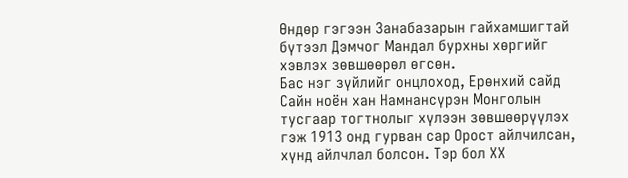Өндөр гэгээн Занабазарын гайхамшигтай бүтээл Дэмчог Мандал бурхны хөргийг хэвлэх зөвшөөрөл өгсөн.
Бас нэг зүйлийг онцлоход, Ерөнхий сайд Сайн ноён хан Намнансүрэн Монголын тусгаар тогтнолыг хүлээн зөвшөөрүүлэх гэж 1913 онд гурван сар Орост айлчилсан, хүнд айлчлал болсон. Тэр бол ХХ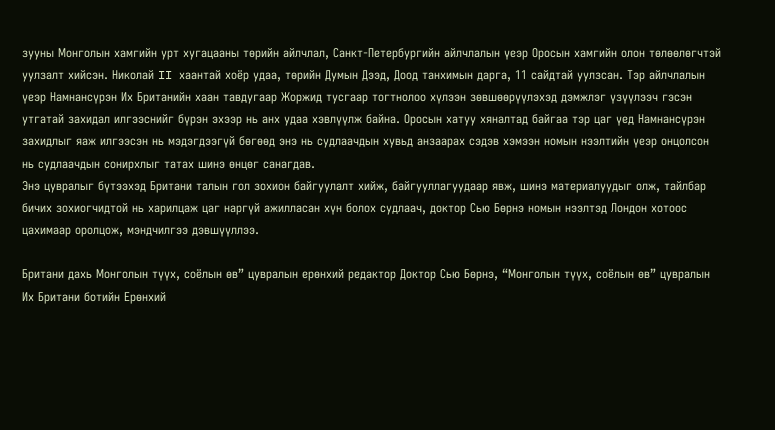зууны Монголын хамгийн урт хугацааны төрийн айлчлал, Санкт-Петербургийн айлчлалын үеэр Оросын хамгийн олон төлөөлөгчтэй уулзалт хийсэн. Николай II хаантай хоёр удаа, төрийн Думын Дээд, Доод танхимын дарга, 11 сайдтай уулзсан. Тэр айлчлалын үеэр Намнансүрэн Их Британийн хаан тавдугаар Жоржид тусгаар тогтнолоо хүлээн зөвшөөрүүлэхэд дэмжлэг үзүүлээч гэсэн утгатай захидал илгээснийг бүрэн эхээр нь анх удаа хэвлүүлж байна. Оросын хатуу хяналтад байгаа тэр цаг үед Намнансүрэн захидлыг яаж илгээсэн нь мэдэгдээгүй бөгөөд энэ нь судлаачдын хувьд анзаарах сэдэв хэмээн номын нээлтийн үеэр онцолсон нь судлаачдын сонирхлыг татах шинэ өнцөг санагдав.
Энэ цувралыг бүтээхэд Британи талын гол зохион байгуулалт хийж, байгууллагуудаар явж, шинэ материалуудыг олж, тайлбар бичих зохиогчидтой нь харилцаж цаг наргүй ажилласан хүн болох судлаач, доктор Сью Бөрнэ номын нээлтэд Лондон хотоос цахимаар оролцож, мэндчилгээ дэвшүүллээ.

Британи дахь Монголын түүх, соёлын өв” цувралын ерөнхий редактор Доктор Сью Бөрнэ, “Монголын түүх, соёлын өв” цувралын Их Британи ботийн Ерөнхий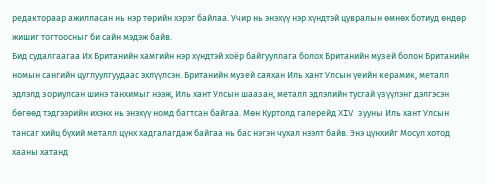редактораар ажилласан нь нэр төрийн хэрэг байлаа. Учир нь энэхүү нэр хүндтэй цувралын өмнөх ботиуд өндөр жишиг тогтоосныг би сайн мэдэж байв.
Бид судалгаагаа Их Британийн хамгийн нэр хүндтэй хоёр байгууллага болох Британийн музей болон Британийн номын сангийн цуглуулгуудаас эхлүүлсэн. Британийн музей саяхан Иль хант Улсын үеийн керамик, металл эдлэлд зориулсан шинэ танхимыг нээж, Иль хант Улсын шаазан, металл эдлэлийн тусгай үзүүлэнг дэлгэсэн бөгөөд тэдгээрийн ихэнх нь энэхүү номд багтсан байгаа. Мөн Куртолд галерейд XIV зууны Иль хант Улсын тансаг хийц бүхий металл цүнх хадгалагдаж байгаа нь бас нэгэн чухал нээлт байв. Энэ цүнхийг Мосул хотод хааны хатанд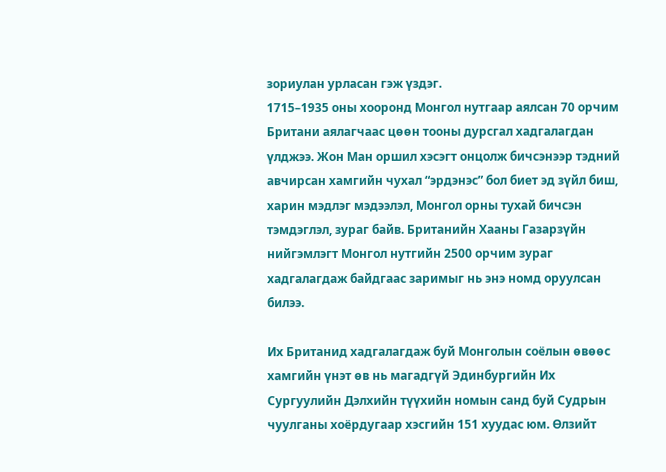зориулан урласан гэж үздэг.
1715–1935 оны хооронд Монгол нутгаар аялсан 70 орчим Британи аялагчаас цөөн тооны дурсгал хадгалагдан үлджээ. Жон Ман оршил хэсэгт онцолж бичсэнээр тэдний авчирсан хамгийн чухал “эрдэнэс” бол биет эд зүйл биш, харин мэдлэг мэдээлэл, Монгол орны тухай бичсэн тэмдэглэл, зураг байв. Британийн Хааны Газарзүйн нийгэмлэгт Монгол нутгийн 2500 орчим зураг хадгалагдаж байдгаас заримыг нь энэ номд оруулсан билээ.

Их Британид хадгалагдаж буй Монголын соёлын өвөөс хамгийн үнэт өв нь магадгүй Эдинбургийн Их Сургуулийн Дэлхийн түүхийн номын санд буй Судрын чуулганы хоёрдугаар хэсгийн 151 хуудас юм. Өлзийт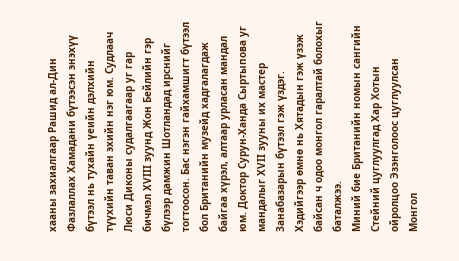хааны захиалгаар Рашид ал-Дин Фазлаллах Хамадани бүтээсэн энэхүү бүтээл нь тухайн үеийн дэлхийн түүхийн таван эхийн нэг юм. Судлаач Люси Диконы судалгаагаар уг гар бичмэл XVIII зуунд Жон Бейлийн гэр бүлээр дамжин Шотландад ирснийг тогтоосон. Бас нэгэн гайхамшигт бүтээл бол Британийн музейд хадгалагдаж байгаа хүрэл, алтаар урласан мандал юм. Доктор Сурун-Ханда Сыртыпова уг мандалыг XVII зууны их мастер Занабазарын бүтээл гэж үздэг. Хэдийгээр өмнө нь Хятадын гэж үзэж байсан ч одоо монгол гаралтай болохыг баталжээ.
Миний бие Британийн номын сангийн Стейний цуглуулгад Хар Хотын ойролцоо Эзэнголоос цуглуулсан Монгол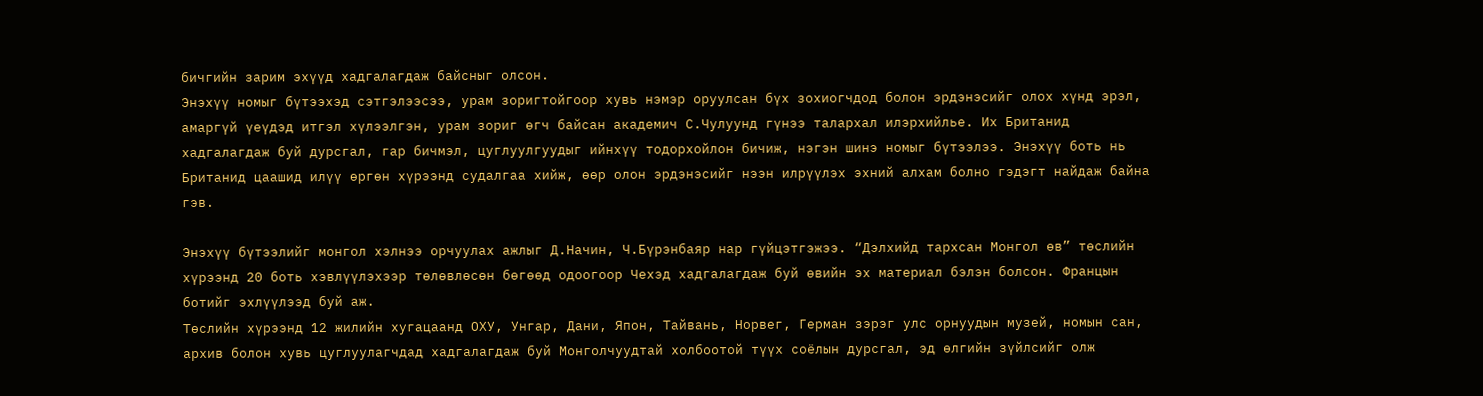бичгийн зарим эхүүд хадгалагдаж байсныг олсон.
Энэхүү номыг бүтээхэд сэтгэлээсээ, урам зоригтойгоор хувь нэмэр оруулсан бүх зохиогчдод болон эрдэнэсийг олох хүнд эрэл, амаргүй үеүдэд итгэл хүлээлгэн, урам зориг өгч байсан академич С.Чулуунд гүнээ талархал илэрхийлье. Их Британид хадгалагдаж буй дурсгал, гар бичмэл, цуглуулгуудыг ийнхүү тодорхойлон бичиж, нэгэн шинэ номыг бүтээлээ. Энэхүү боть нь Британид цаашид илүү өргөн хүрээнд судалгаа хийж, өөр олон эрдэнэсийг нээн илрүүлэх эхний алхам болно гэдэгт найдаж байна гэв.

Энэхүү бүтээлийг монгол хэлнээ орчуулах ажлыг Д.Начин, Ч.Бүрэнбаяр нар гүйцэтгэжээ. “Дэлхийд тархсан Монгол өв” төслийн хүрээнд 20 боть хэвлүүлэхээр төлөвлөсөн бөгөөд одоогоор Чехэд хадгалагдаж буй өвийн эх материал бэлэн болсон. Францын ботийг эхлүүлээд буй аж.
Төслийн хүрээнд 12 жилийн хугацаанд ОХУ, Унгар, Дани, Япон, Тайвань, Норвег, Герман зэрэг улс орнуудын музей, номын сан, архив болон хувь цуглуулагчдад хадгалагдаж буй Монголчуудтай холбоотой түүх соёлын дурсгал, эд өлгийн зүйлсийг олж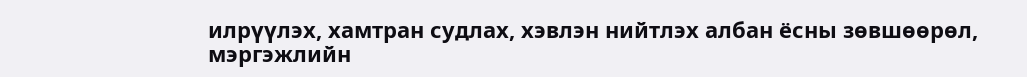илрүүлэх, хамтран судлах, хэвлэн нийтлэх албан ёсны зөвшөөрөл, мэргэжлийн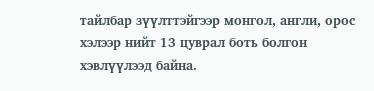тайлбар зүүлттэйгээр монгол, англи, орос хэлээр нийт 13 цуврал боть болгон хэвлүүлээд байна.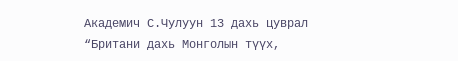Академич С.Чулуун 13 дахь цуврал “Британи дахь Монголын түүх,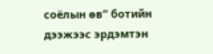соёлын өв” ботийн дээжээс эрдэмтэн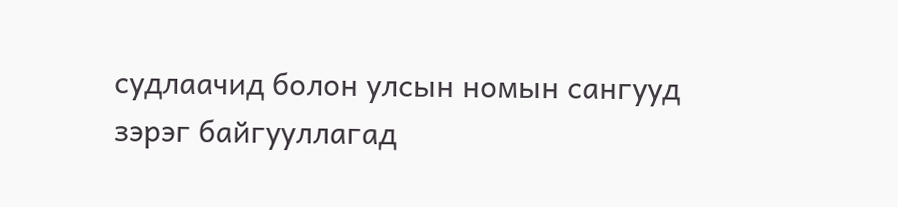судлаачид болон улсын номын сангууд зэрэг байгууллагад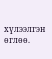хүлээлгэн өглөө.